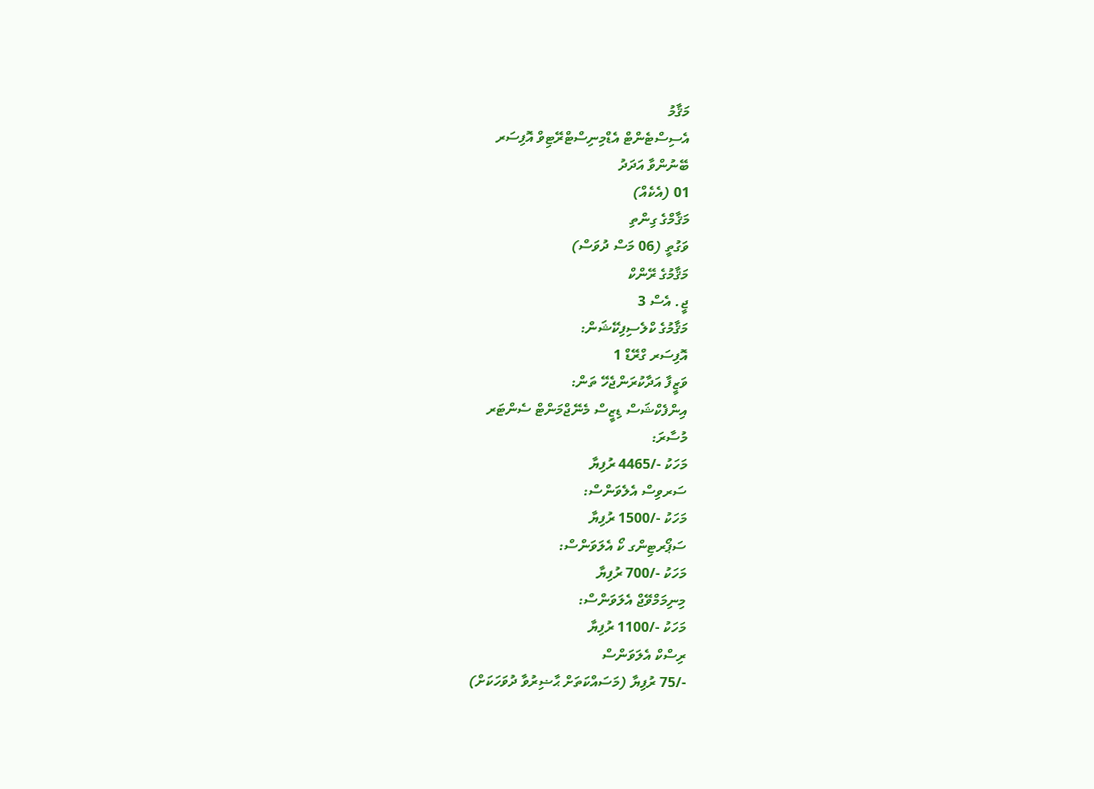މަޤާމު
އެސިސްޓެންޓް އެޑްމިނިސްޓްރޭޓިވް އޮފިސަރ
ބޭނުންވާ އަދަދު
01 (އެކެއް)
މަޤާމްގެ ގިންތި
ވަގުތީ (06 މަސް ދުވަސް)
މަޤާމުގެ ރޭންކް
ޖީ. އެސް 3
މަޤާމުގެ ކްލެސިފިކޭޝަން:
އޮފިސަރ ގްރޭޑް 1
ވަޒީފާ އަދާކުރަންޖެހޭ ތަން:
އިންފެކްޝަސް ޑިޒީސް މެނޭޖްމަންޓް ސެންޓަރ
މުސާރަ:
މަހަކު -/4465 ރުފިޔާ
ސަރވިސް އެލެވަންސް:
މަހަކު -/1500 ރުފިޔާ
ސަޕޯރޓިންގ ކޯ އެލަވަންސް:
މަހަކު -/700 ރުފިޔާ
މިނިމަމްވޭޖް އެލަވަންސް:
މަހަކު -/1100 ރުފިޔާ
ރިސްކް އެލަވަންސް
-/75 ރުފިޔާ (މަސައްކަތަށް ޙާޟިރުވާ ދުވަހަކަށް)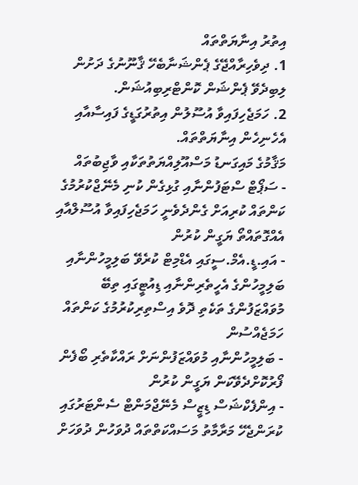އިތުރު އިނާޔަތްތައް
1. ދިވެހިރާއްޖޭގެ ޕެންޝަނާބެހޭ ޤާނޫނުގެ ދަށުން ލިބިދެވޭ ޕެންޝަން ކޮންޓްރިބިއުޝަން.
2. ހަމަޖެހިފައިވާ އުސޫލުން އިތުރުގަޑީގެ ފައިސާއާއި އެހެނިހެން އިނާޔަތްތައް.
މަޤާމުގެ މައިގަނޑު މަސްއޫލިއްޔަތުތަކާއި ވާޖިބުތައް
- ސަޕޯޓް ސްޓަފުންނާއި ގުޅިގެން ކުނި މެނޭޖްކުރުމުގެ ކަންތައް ކުރިއަށް ގެންދެވެނީ ހަމަޖެހިފައިވާ އުސޫލްއާއި އެއްގޮތައްތޯ ޔަގީން ކުރުން
- އައި.ޑީ.އެމް.ސީގައި އެޑްމިޓް ކުރެވޭ ބަލިމީހުންނާއި ބަލިމީހުންގެ އެހީތެރިންނާއި ޑިއުޓީގައި ތިބޭ މުވައްޒަފުންގެ ތަކެތި ދޮވެ އިސްތިރިކުރުމުގެ ކަންތައް ހަމަޖެއްސުން
- ބަލިމީހުންނާއި މުވައްޒަފުންނަށް ރައްކާތެރި ބޯފެން ފޯރުކޮށްދެވޭކަން ޔަގީން ކުރުން
- އިންފެކްޝަސް ޑިޒީސް މެނޭޖްމަންޓް ސެންޓަރުގައި ކުރަންޖެހޭ މަރާމާތު މަސައްކަތްތައް ދުވަހުން ދުވަހަށް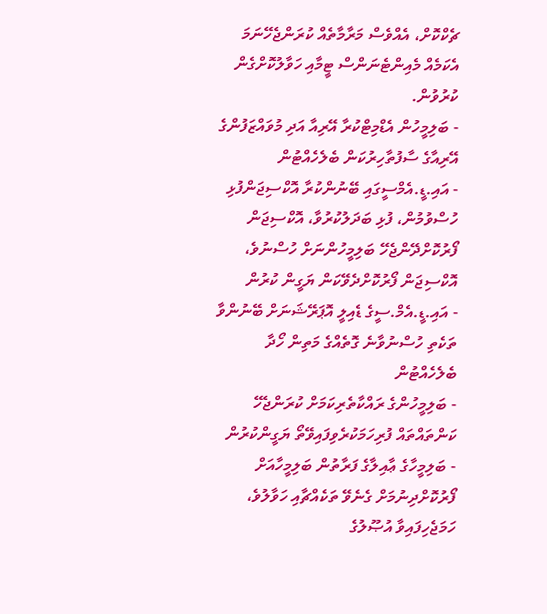ޗެކްކޮށް، އެއްވެސް މަރާމާތެއް ކުރަންޖެހޭނަމަ އެކަމެއް މެއިންޓެނަންސް ޓީމާއި ހަވާލުކޮށްގެން ކުރުވުން.
- ބަލިމީހުން އެޑްމިޓްކުރާ އޭރިއާ އަދި މުވައްޒަފުންގެ އޭރިއާގެ ސާފުތާހިރުކަން ބެލެހެއްޓުން
- އައި.ޑީ.އެމްސީގައި ބޭނުންކުރާ އޮކްސިޖަންފުޅި ހުސްވުމުން، ފުޅި ބަދަލުކުރުވާ، އޮކްސިޖަން ފޯރުކޮށްދޭންޖެހޭ ބަލިމީހުންނަށް ހުސްނުވެ، އޮކްސިޖަން ފޯރުކޮށްދެވޭކަން ޔަގީން ކުރުން
- އައި.ޑީ.އެމް.ސީގެ ޑެއިލީ އޮޕަރޭޝަނަށް ބޭނުންވާ ތަކެތި ހުސްނުވާނެ ގޮތެއްގެ މަތިން ހޯދާ ބެލެހެއްޓުން
- ބަލިމީހުންގެ ރައްކާތެރިކަމަށް ކުރަންޖެހޭ ކަންތައްތައް ފުރިހަމަކުރެވިފައިވޭތޯ ޔަގީންކުރުން
- ބަލިމީހާގެ ޢާއިލާގެ ފަރާތުން ބަލިމީހާއަށް ފޯރުކޮށްދިނުމަށް ގެނެވޭ ތަކެއްޗާއި ހަވާލުވެ، ހަމަޖެހިފައިވާ އުޞޫލުގެ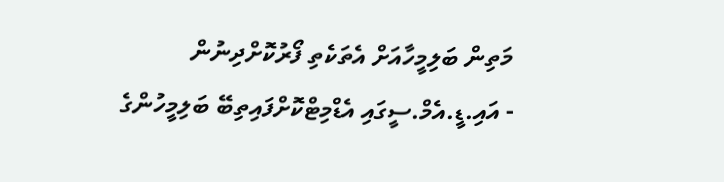މަތިން ބަލިމީހާއަށް އެތަކެތި ފޯރުކޮށްދިނުން
- އައި.ޑީ.އެމް.ސީގައި އެޑްމިޓްކޮށްފައިތިބޭ ބަލިމީހުންގެ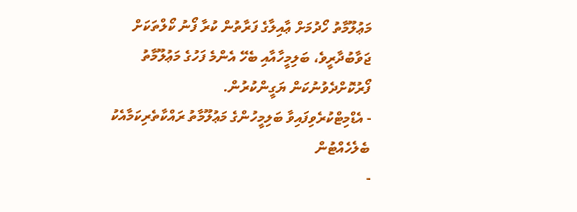މަޢުލޫމާތު ހޯދުމަށް ޢާއިލާގެ ފަރާތުން ކުރާ ފޯނު ކޯލްތަކަށް ޖަވާބުދާރީވެ، ބަލިމީހާއާއި ބެހޭ އެންމެ ފަހުގެ މަޢުލޫމާތު ފޯރުކޮށްދެވުނުކަން ޔަގީންކުރުން.
- އެޑްމިޓްކުރެވިފައިވާ ބަލިމީހުންގެ މަޢުލޫމާތު ރައްކާތެރިކަމާއެކު ބެލެހެއްޓުން
-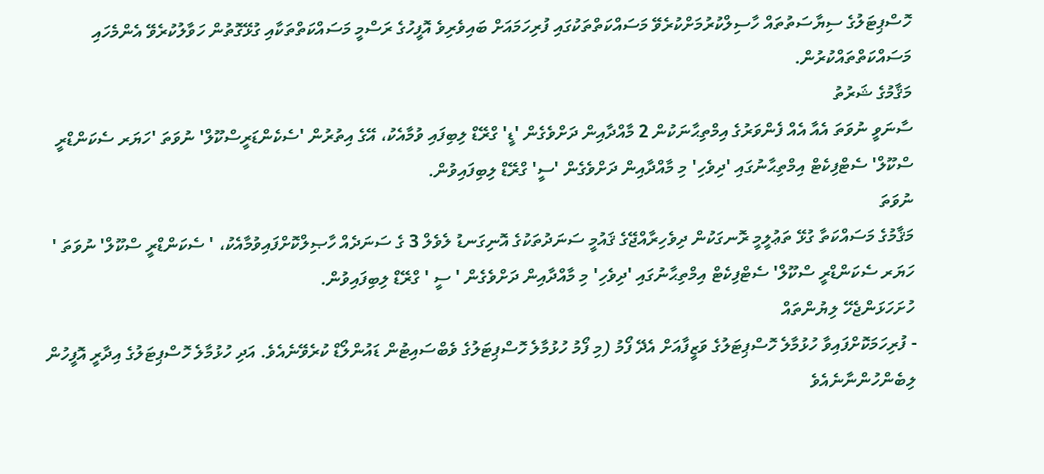ހޮސްޕިޓަލުގެ ސިޔާސަތުތައް ހާސިލްކުރުމަށްކުރެވޭ މަސައްކަތްތަކުގައި ފުރިހަމައަށް ބައިވެރިވެ އޮފީހުގެ ރަސްމީ މަސައްކަތްތަކާއި ގުޅޭގޮތުން ހަވާލުކުރެވޭ އެންމެހައި މަސައްކަތްތައްކުރުން.
މަޤާމުގެ ޝަރުތު
ސާނަވީ ނުވަތަ އެއާ އެއް ފެންވަރުގެ އިމްތިޙާނަކުން 2 މާއްދާއިން ދަށްވެގެން 'ޑީ' ގްރޭޑް ލިބިފައި ވުމާއެކު، އޭގެ އިތުރުން 'ސެކެންޑަރީސްކޫލް' ނުވަތަ 'ހަޔަރ ސެކަންޑްރީ ސްކޫލް' ސެޓްފިކެޓް އިމްތިޙާނުގައި 'ދިވެހި' މި މާއްދާއިން ދަށްވެގެން 'ސީ' ގްރޭޑް ލިބިފައިވުން.
ނުވަތަ
މަޤާމުގެ މަސައްކަތާ ގުޅޭ ތަޢުލީމީ ރޮނގަކުން ދިވެހިރާއްޖޭގެ ޤައުމީ ސަނަދުތަކުގެ އޮނިގަނޑު ލެވެލް 3 ގެ ސަނަދެއް ހާޞިލްކޮށްފައިވުމާއެކު، ' ސެކަންޑްރީ ސްކޫލް' ނުވަތަ ' ހަޔަރ ސެކަންޑްރީ ސްކޫލް' ސެޓްފިކެޓް އިމްތިޙާނުގައި 'ދިވެހި' މި މާއްދާއިން ދަށްވެގެން ' ސީ ' ގްރޭޑް ލިބިފައިވުން.
ހުށަހަޅަންޖެހޭ ލިޔުންތައް
- ފުރިހަމަކޮށްފައިވާ ހުޅުމާލެ ހޮސްޕިޓަލުގެ ވަޒީފާއަށް އެދޭ ފޯމު (މި ފޯމު ހުޅުމާލެ ހޮސްޕިޓަލުގެ ވެބްސައިޓުން ޑައުންލޯޑް ކުރެވޭނެއެވެ. އަދި ހުޅުމާލެ ހޮސްޕިޓަލުގެ އިދާރީ އޮފީހުން ލިބެންހުންނާނެއެވެ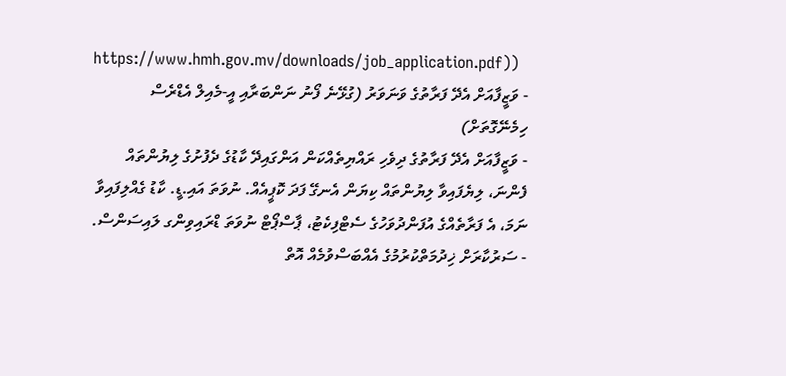https://www.hmh.gov.mv/downloads/job_application.pdf))
- ވަޒީފާއަށް އެދޭ ފަރާތުގެ ވަނަވަރު (ގުޅޭނެ ފޯނު ނަންބަރާއި އީ-މެއިލް އެޑްރެސް ހިމެނޭގޮތަށް)
- ވަޒީފާއަށް އެދޭ ފަރާތުގެ ދިވެހި ރައްޔިތެއްކަން އަންގައިދޭ ކާޑުގެ ދެފުށުގެ ލިޔުންތައް ފެންނަ، ލިޔެފައިވާ ލިޔުންތައް ކިޔަން އެނގޭ ފަދަ ކޮޕީއެއް. ނުވަތަ އައި.ޑީ. ކާޑު ގެއްލިފައިވާ ނަމަ، އެ ފަރާތެއްގެ އުފަންދުވަހުގެ ސެޓްފިކެޓު، ޕާސްޕޯޓް ނުވަތަ ޑްރައިވިންގ ލައިސަންސް.
- ސަރުކާރަށް ޚިދުމަތްކުރުމުގެ އެއްބަސްވުމެއް އޮތް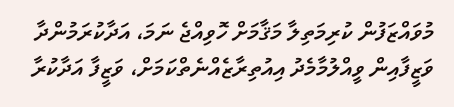މުވައްޒަފުން ކުރިމަތިލާ މަޤާމަށް ހޮވިއްޖެ ނަމަ، އަދާކުރަމުންދާ ވަޒީފާއިން ވީއްލުމާމެދު އިއުތިރާޒެއްނެތްކަމަށް، ވަޒީފާ އަދާކުރާ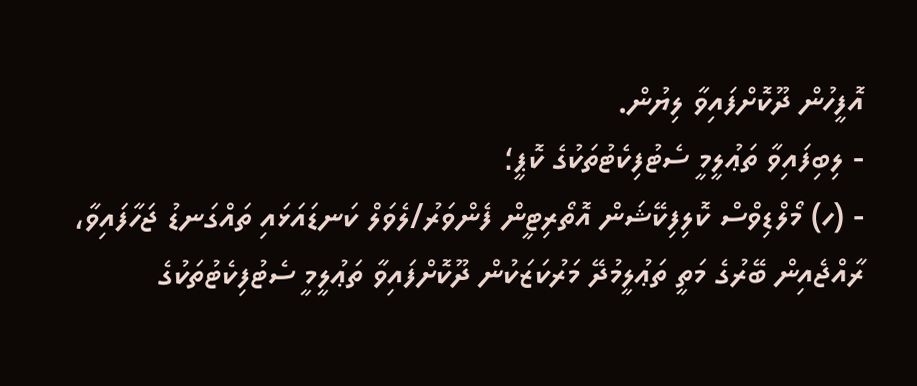އޮފީހުން ދޫކޮށްފައިވާ ލިޔުން.
- ލިބިފައިވާ ތަޢުލީމީ ސެޓުފިކެޓުތަކުގެ ކޮޕީ؛
- (ހ) މޯލްޑިވްސް ކޮލިފިކޭޝަން އޮތޯރިޓީން ފެންވަރު/ލެވަލް ކަނޑައަޅައި ތައްގަނޑު ޖަހާފައިވާ، ރާއްޖެއިން ބޭރުގެ މަތީ ތަޢުލީމުދޭ މަރުކަޒަކުން ދޫކޮށްފައިވާ ތަޢުލީމީ ސެޓުފިކެޓުތަކުގެ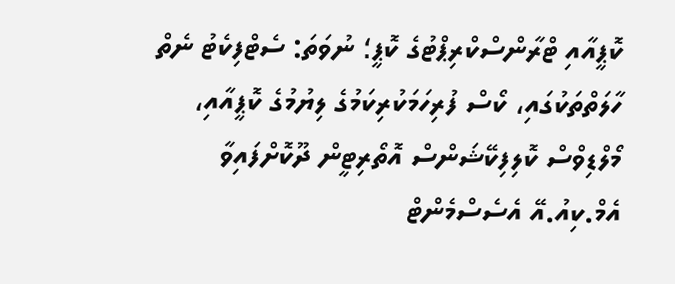ކޮޕީއާއި ޓްރާންސްކްރިޕްޓުގެ ކޮޕީ؛ ނުވަތަ: ސެޓްފިކެޓު ނެތް ހާލަތްތަކުގައި، ކޯސް ފުރިހަމަކުރިކަމުގެ ލިޔުމުގެ ކޮޕީއާއި، މޯލްޑިވްސް ކޮލިފިކޭޝަންސް އޮތޯރިޓީން ދޫކޮށްފައިވާ އެމް.ކިއު.އޭ އެސެސްމެންޓް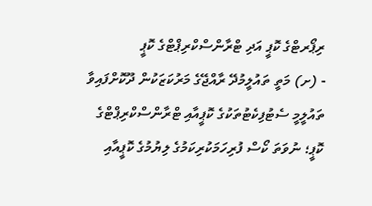ރިޕޯރޓްގެ ކޮޕީ އަދި ޓްރާންސްކްރިޕްޓްގެ ކޮޕީ
- (ށ) މަތީ ތައުލީމުދޭ ރާއްޖޭގެ މަރުކަޒަކުން ދޫކޮށްފައިވާ ތައުލީމީ ސެޓުފިކެޓުތަކުގެ ކޮޕީއާއި ޓްރާންސްކްރިޕްޓްގެ ކޮޕީ؛ ނުވަތަ ކޯސް ފުރިހަމަކުރިކަމުގެ ލިޔުމުގެ ކޮޕީއާއި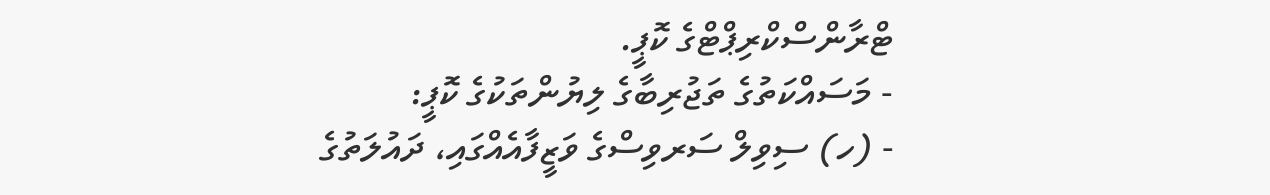ޓްރާންސްކްރިޕްޓްގެ ކޮޕީ.
- މަސައްކަތުގެ ތަޖުރިބާގެ ލިޔުންތަކުގެ ކޮޕީ:
- (ހ) ސިވިލް ސަރވިސްގެ ވަޒީފާއެއްގައި، ދައުލަތުގެ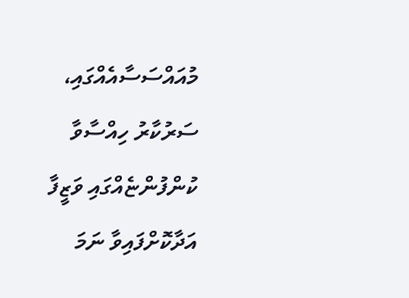މުއައްސަސާއެއްގައި، ސަރުކާރު ހިއްސާވާ ކުންފުންޏެއްގައި ވަޒީފާ އަދާކޮށްފައިވާ ނަމަ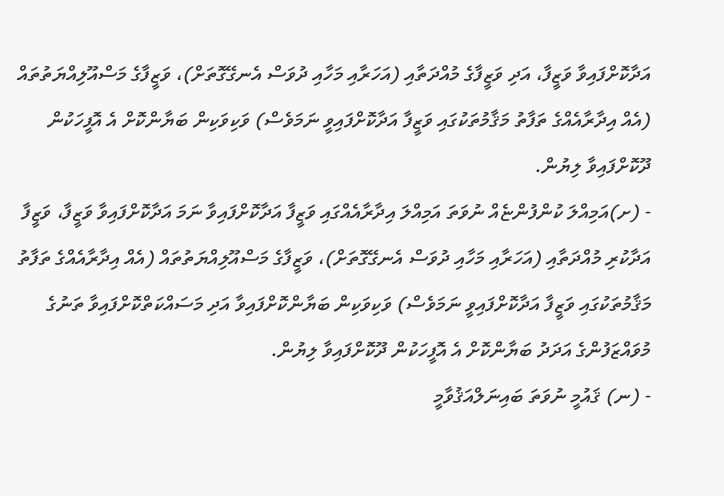އަދާކޮށްފައިވާ ވަޒީފާ، އަދި ވަޒީފާގެ މުއްދަތާއި (އަހަރާއި މަހާއި ދުވަސް އެނގޭގޮތަށް)، ވަޒީފާގެ މަސްއޫލިއްޔަތުތައް (އެއް އިދާރާއެއްގެ ތަފާތު މަޤާމުތަކުގައި ވަޒީފާ އަދާކޮށްފައިވީ ނަމަވެސް) ވަކިވަކިން ބަޔާންކޮށް އެ އޮފީހަކުން ދޫކޮށްފައިވާ ލިޔުން.
- (ށ)އަމިއްލަ ކުންފުންޏެއް ނުވަތަ އަމިއްލަ އިދާރާއެއްގައި ވަޒީފާ އަދާކޮށްފައިވާ ނަމަ އަދާކޮށްފައިވާ ވަޒީފާ، ވަޒީފާ އަދާކުރި މުއްދަތާއި (އަހަރާއި މަހާއި ދުވަސް އެނގޭގޮތަށް)، ވަޒީފާގެ މަސްއޫލިއްޔަތުތައް (އެއް އިދާރާއެއްގެ ތަފާތު މަޤާމުތަކުގައި ވަޒީފާ އަދާކޮށްފައިވީ ނަމަވެސް) ވަކިވަކިން ބަޔާންކޮށްފައިވާ އަދި މަސައްކަތްކޮށްފައިވާ ތަނުގެ މުވައްޒަފުންގެ އަދަދު ބަޔާންކޮށް އެ އޮފީހަކުން ދޫކޮށްފައިވާ ލިޔުން.
- (ނ) ޤައުމީ ނުވަތަ ބައިނަލްއަޤުވާމީ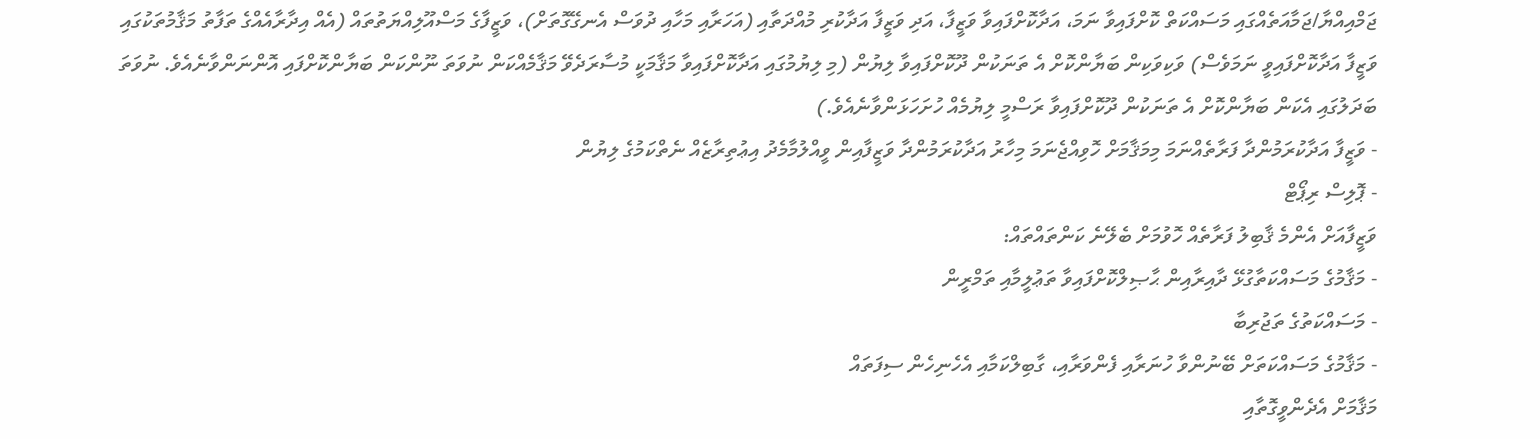ޖަމްއިއްޔާ/ޖަމާއަތެއްގައި މަސައްކަތް ކޮށްފައިވާ ނަމަ، އަދާކޮށްފައިވާ ވަޒީފާ، އަދި ވަޒީފާ އަދާކުރި މުއްދަތާއި (އަހަރާއި މަހާއި ދުވަސް އެނގޭގޮތަށް)، ވަޒީފާގެ މަސްއޫލިއްޔަތުތައް (އެއް އިދާރާއެއްގެ ތަފާތު މަޤާމުތަކުގައި ވަޒީފާ އަދާކޮށްފައިވީ ނަމަވެސް) ވަކިވަކިން ބަޔާންކޮށް އެ ތަނަކުން ދޫކޮށްފައިވާ ލިޔުން (މި ލިޔުމުގައި އަދާކޮށްފައިވާ މަޤާމަކީ މުސާރަދެވޭ މަޤާމެއްކަން ނުވަތަ ނޫންކަން ބަޔާންކޮށްފައި އޮންނަންވާނެއެވެ. ނުވަތަ ބަދަލުގައި އެކަން ބަޔާންކޮށް އެ ތަނަކުން ދޫކޮށްފައިވާ ރަސްމީ ލިޔުމެއް ހުށަހަޅަންވާނެއެވެ.)
- ވަޒީފާ އަދާކުރަމުންދާ ފަރާތެއްނަމަ މިމަޤާމަށް ހޮވިއްޖެނަމަ މިހާރު އަދާކުރަމުންދާ ވަޒީފާއިން ވީއްލުމާމެދު އިޢުތިރާޒެއް ނެތްކަމުގެ ލިޔުން
- ޕޮލިސް ރިޕޯޓް
ވަޒީފާއަށް އެންމެ ޤާބިލު ފަރާތެއް ހޮވުމަށް ބެލޭނެ ކަންތައްތައް:
- މަޤާމުގެ މަސައްކަތާގުޅޭ ދާއިރާއިން ޙާޞިލްކޮށްފައިވާ ތަޢުލީމާއި ތަމްރީން
- މަސައްކަތުގެ ތަޖުރިބާ
- މަޤާމުގެ މަސައްކަތަށް ބޭނުންވާ ހުނަރާއި ފެންވަރާއި، ގާބިލްކަމާއި އެހެނިހެން ސިފަތައް
މަޤާމަށް އެދެންވީގޮތާއި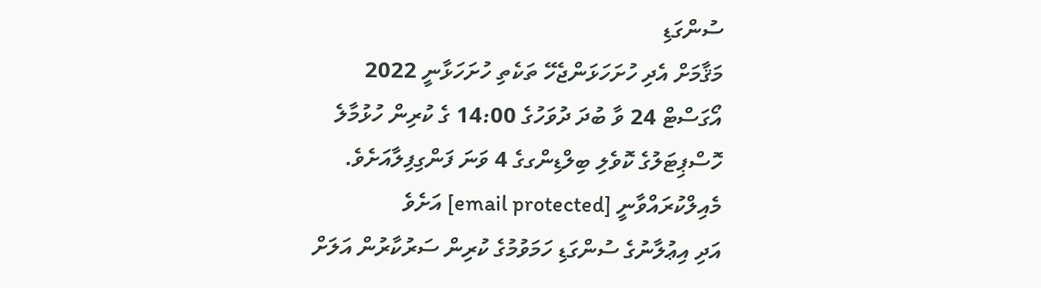ސުންގަޑި
މަޤާމަށް އެދި ހުށަހަޅަންޖެހޭ ތަކެތި ހުށަހަޅާނީ 2022 އޯގަސްޓް 24 ވާ ބުދަ ދުވަހުގެ 14:00 ގެ ކުރިން ހުޅުމާލެ ހޮސްޕިޓަލުގެ ކޮވެލި ބިލްޑިންގގެ 4 ވަނަ ފަންގިފިލާއަށެވެ. މެއިލްކުރައްވާނީ [email protected] އަށެވެ
އަދި އިޢުލާނުގެ ސުންގަޑި ހަމަވުމުގެ ކުރިން ސަރުކާރުން އަލަށް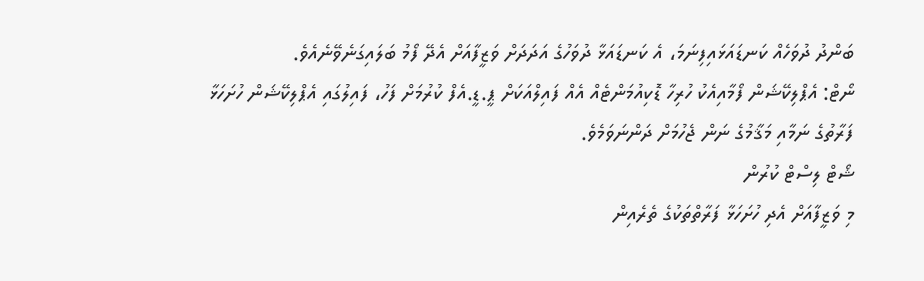ބަންދު ދުވަހެއް ކަނޑައަޅައިފިނަމަ، އެ ކަނޑައަޅާ ދުވަހުގެ އަދަދަށް ވަޒީފާއަށް އެދޭ ފޯމު ބަލައިގަނެވޭނެއެވެ.
ނޯޓް: އެޕްލިކޭޝަން ފޯމާއިއެކު ހުރިހާ ޑޮކިއުމަންޓެއް އެއް ފައިލްއަކަށް ޕީ.ޑީ.އެފް ކުރުމަށް ފަހު، ފައިލުގައި އެޕްލިކޭޝަން ހުށަހަޅާ ފަރާތުގެ ނަމާއި މަޤާމުގެ ނަން ޖެހުމަށް ދަންނަވަމެވެ.
ޝޯޓް ލިސްޓް ކުރުން
މި ވަޒީފާއަށް އެދި ހުށަހަޅާ ފަރާތްތަކުގެ ތެރެއިން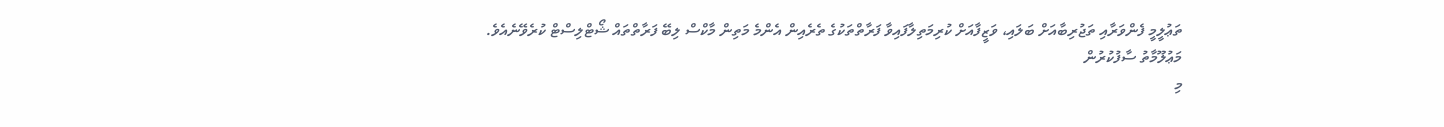ތަޢުލީމީ ފެންވަރާއި ތަޖުރިބާއަށް ބަލައި، ވަޒީފާއަށް ކުރިމަތިލާފައިވާ ފަރާތްތަކުގެ ތެރެއިން އެންމެ މަތިން މާކްސް ލިބޭ ފަރާތްތައް ޝޯޓްލިސްޓް ކުރެވޭނެއެވެ.
މަޢުލޫމާތު ސާފުކުރުން
މި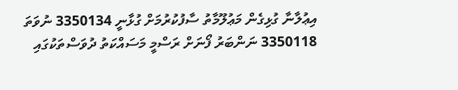އިޢުލާނާ ގުޅިގެން މަޢުލޫމާތު ސާފުކުރުމަށް ގުޅާނީ 3350134 ނުވަތަ 3350118 ނަންބަރު ފޯނަށް ރަސްމީ މަސައްކަތު ދުވަސްތަކުގައި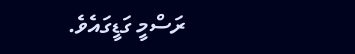ރަސްމީ ގަޑީގައެވެ.